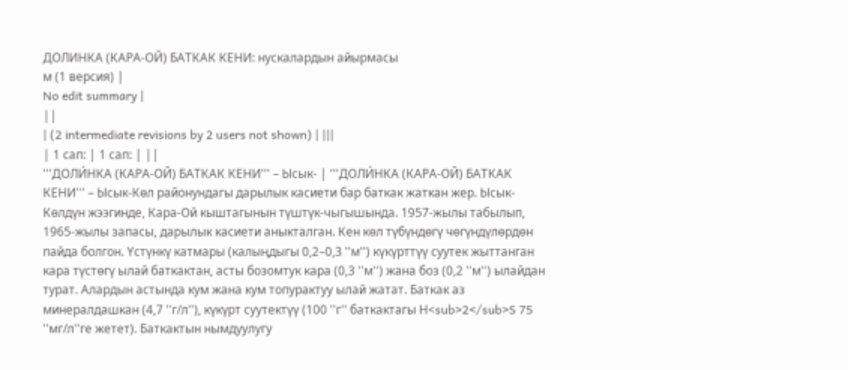ДОЛИНКА (КАРА-ОЙ) БАТКАК КЕНИ: нускалардын айырмасы
м (1 версия) |
No edit summary |
||
| (2 intermediate revisions by 2 users not shown) | |||
| 1 сап: | 1 сап: | ||
'''ДОЛИ́НКА (КАРА-ОЙ) БАТКАК КЕНИ''' – Ысык- | '''ДОЛИ́НКА (КАРА-ОЙ) БАТКАК КЕНИ''' – Ысык-Көл районундагы дарылык касиети бар баткак жаткан жер. Ысык-Көлдүн жээгинде, Кара-Ой кыштагынын түштүк-чыгышында. 1957-жылы табылып, 1965-жылы запасы, дарылык касиети аныкталган. Кен көл түбүндөгү чөгүндүлөрдөн пайда болгон. Үстүнкү катмары (калыңдыгы 0,2–0,3 ''м'') күкүрттүү суутек жыттанган кара түстөгү ылай баткактан, асты бозомтук кара (0,3 ''м'') жана боз (0,2 ''м'') ылайдан турат. Алардын астында кум жана кум топурактуу ылай жатат. Баткак аз минералдашкан (4,7 ''г/л''), күкүрт суутектүү (100 ''г'' баткактагы Н<sub>2</sub>S 75 ''мг/л''ге жетет). Баткактын нымдуулугу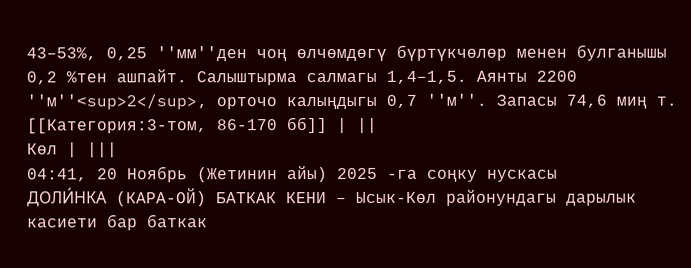43–53%, 0,25 ''мм''ден чоң өлчөмдөгү бүртүкчөлөр менен булганышы 0,2 %тен ашпайт. Салыштырма салмагы 1,4–1,5. Аянты 2200 ''м''<sup>2</sup>, орточо калыңдыгы 0,7 ''м''. Запасы 74,6 миң т. [[Категория:3-том, 86-170 бб]] | ||
Көл | |||
04:41, 20 Ноябрь (Жетинин айы) 2025 -га соңку нускасы
ДОЛИ́НКА (КАРА-ОЙ) БАТКАК КЕНИ – Ысык-Көл районундагы дарылык касиети бар баткак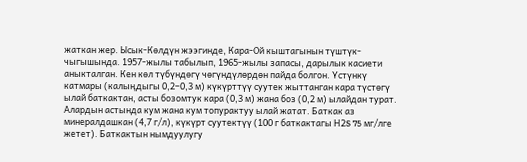жаткан жер. Ысык-Көлдүн жээгинде, Кара-Ой кыштагынын түштүк-чыгышында. 1957-жылы табылып, 1965-жылы запасы, дарылык касиети аныкталган. Кен көл түбүндөгү чөгүндүлөрдөн пайда болгон. Үстүнкү катмары (калыңдыгы 0,2–0,3 м) күкүрттүү суутек жыттанган кара түстөгү ылай баткактан, асты бозомтук кара (0,3 м) жана боз (0,2 м) ылайдан турат. Алардын астында кум жана кум топурактуу ылай жатат. Баткак аз минералдашкан (4,7 г/л), күкүрт суутектүү (100 г баткактагы Н2S 75 мг/лге жетет). Баткактын нымдуулугу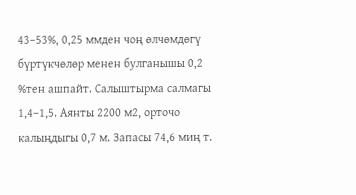43–53%, 0,25 ммден чоң өлчөмдөгү бүртүкчөлөр менен булганышы 0,2 %тен ашпайт. Салыштырма салмагы 1,4–1,5. Аянты 2200 м2, орточо калыңдыгы 0,7 м. Запасы 74,6 миң т.